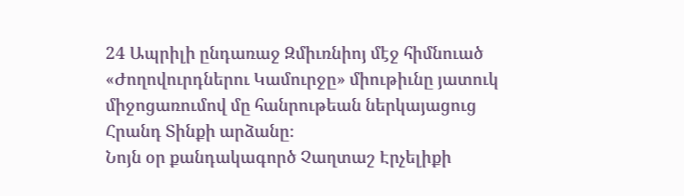24 Ապրիլի ընդառաջ Զմիւռնիոյ մէջ հիմնուած «Ժողովուրդներու Կամուրջը» միութիւնը յատուկ միջոցառումով մը հանրութեան ներկայացուց Հրանդ Տինքի արձանը։
Նոյն օր քանդակագործ Չաղտաշ Էրչելիքի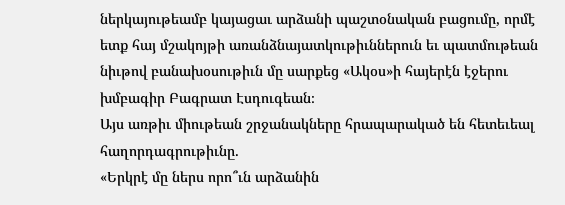ներկայութեամբ կայացաւ արձանի պաշտօնական բացումը, որմէ ետք հայ մշակոյթի առանձնայատկութիւններուն եւ պատմութեան նիւթով բանախօսութիւն մը սարքեց «Ակօս»ի հայերէն էջերու խմբագիր Բագրատ Էսդուգեան։
Այս առթիւ միութեան շրջանակները հրապարակած են հետեւեալ հաղորդագրութիւնը.
«Երկրէ մը ներս որո՞ւն արձանին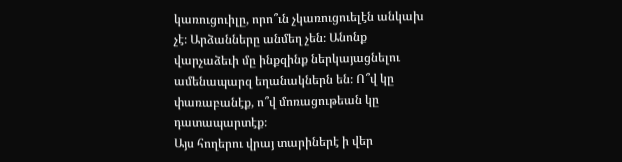կառուցուիլը, որո՞ւն չկառուցուելէն անկախ չէ։ Արձանները անմեղ չեն։ Անոնք վարչաձեւի մը ինքզինք ներկայացնելու ամենապարզ եղանակներն են։ Ո՞վ կը փառաբանէք, ո՞վ մոռացութեան կը դատապարտէք։
Այս հողերու վրայ տարիներէ ի վեր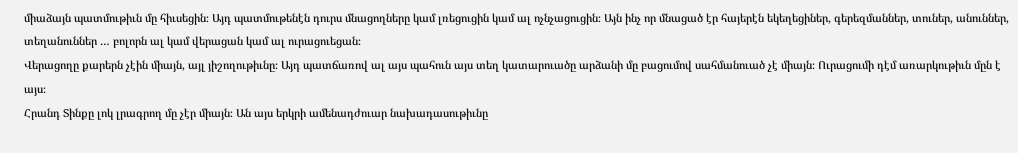միաձայն պատմութիւն մը հիւսեցին։ Այդ պատմութենէն դուրս մնացողները կամ լռեցուցին կամ ալ ոչնչացուցին։ Այն ինչ որ մնացած էր հայերէն եկեղեցիներ, գերեզմաններ, տուներ, անուններ, տեղանուններ … բոլորն ալ կամ վերացան կամ ալ ուրացուեցան։
Վերացողը քարերն չէին միայն, այլ յիշողութիւնը։ Այդ պատճառով ալ այս պահուն այս տեղ կատարուածը արձանի մը բացումով սահմանուած չէ միայն։ Ուրացումի դէմ առարկութիւն մըն է այս։
Հրանդ Տինքը լոկ լրագրող մը չէր միայն։ Ան այս երկրի ամենադժուար նախադասութիւնը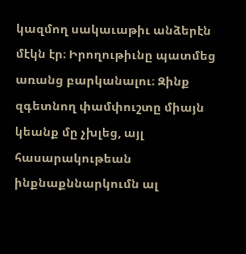կազմող սակաւաթիւ անձերէն մէկն էր։ Իրողութիւնը պատմեց առանց բարկանալու։ Զինք զգետնող փամփուշտը միայն կեանք մը չխլեց, այլ հասարակութեան ինքնաքննարկումն ալ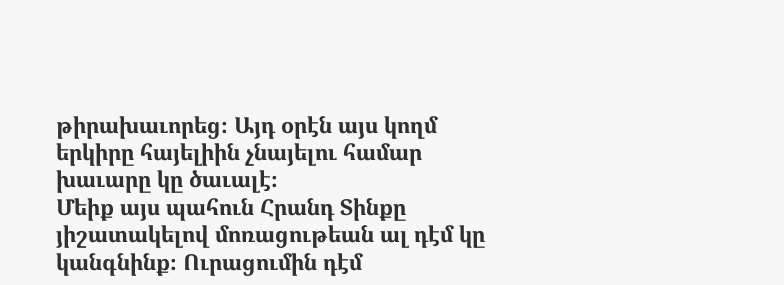թիրախաւորեց։ Այդ օրէն այս կողմ երկիրը հայելիին չնայելու համար խաւարը կը ծաւալէ։
Մեիք այս պահուն Հրանդ Տինքը յիշատակելով մոռացութեան ալ դէմ կը կանգնինք։ Ուրացումին դէմ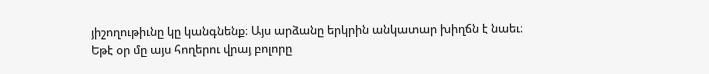յիշողութիւնը կը կանգնենք։ Այս արձանը երկրին անկատար խիղճն է նաեւ։
Եթէ օր մը այս հողերու վրայ բոլորը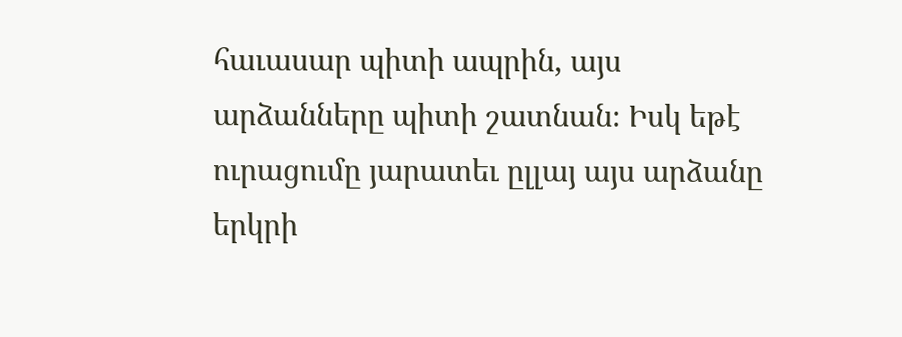հաւասար պիտի ապրին, այս արձանները պիտի շատնան։ Իսկ եթէ ուրացումը յարատեւ ըլլայ այս արձանը երկրի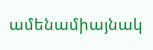ամենամիայնակ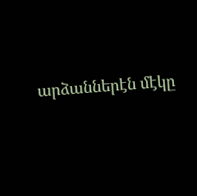արձաններէն մէկը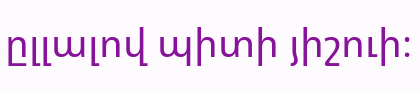ըլլալով պիտի յիշուի։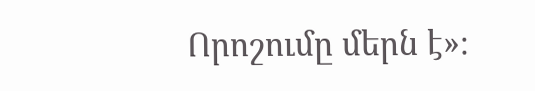Որոշումը մերն է»։